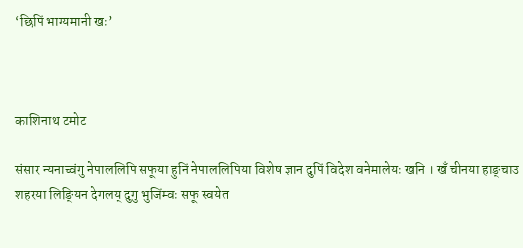‘छिपिं भाग्यमानी खः’



काशिनाथ टमोट

संसार न्यनाच्वंगु नेपाललिपि सफूया हुनिं नेपाललिपिया विशेष ज्ञान दुपिं विदेश वनेमालेयः खनि । खँ चीनया हाङ्चाउ शहरया लिङ्यिन देगलय् दुगु भुजिंम्वः सफू स्वयेत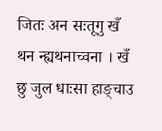जितः अन सःतूगु खँ थन न्ह्यथनाच्वना । खँ छु जुल धाःसा हाङ्चाउ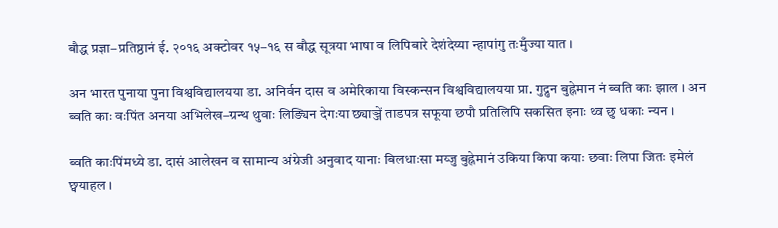बौद्ध प्रज्ञा–प्रतिष्ठानं ई. २०१६ अक्टोवर १५–१६ स बौद्ध सूत्रया भाषा व लिपिबारे देशंदेय्या न्हापांगु तःमुँज्या यात ।

अन भारत पुनाया पुना विश्वविद्यालयया डा. अनिर्वन दास व अमेरिकाया विस्कन्सन विश्वविद्यालयया प्रा. गुद्रुन बुह्नेमान नं ब्वति काः झाल । अन ब्वति काः वःपिंत अनया अभिलेख–ग्रन्थ थुवाः लिङ्यिन देगःया छ्याञ्जें ताडपत्र सफूया छपौ प्रतिलिपि सकसित इनाः थ्व छु धकाः न्यन ।

ब्वति काःपिंमध्ये डा. दासं आलेखन व सामान्य अंग्रेजी अनुवाद यानाः बिलधाःसा मय्जु बुह्नेमानं उकिया किपा कयाः छवाः लिपा जितः इमेलं छ्वयाहल ।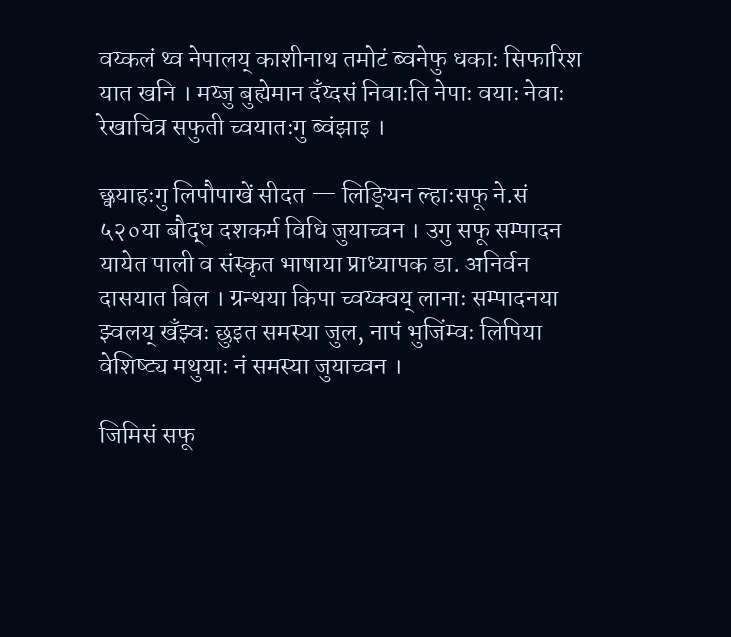वय्कलं थ्व नेपालय् काशीनाथ तमोटं ब्वनेफु धकाः सिफारिश यात खनि । मय्जु बुह्येमान दँय्दसं निवाःति नेपाः वयाः नेवाः रेखाचित्र सफुती च्वयातःगु ब्वंझाइ ।

छ्वयाहःगु लिपौपाखें सीदत — लिङ्यिन ल्हाःसफू ने.सं ५२०या बौद्ध दशकर्म विधि जुयाच्वन । उगु सफू सम्पादन यायेत पाली व संस्कृत भाषाया प्राध्यापक डा. अनिर्वन दासयात बिल । ग्रन्थया किपा च्वय्क्वय् लानाः सम्पादनया झ्वलय् खँझ्वः छुइत समस्या जुल, नापं भुजिंम्वः लिपिया वेशिष्ट्य मथुयाः नं समस्या जुयाच्वन ।

जिमिसं सफू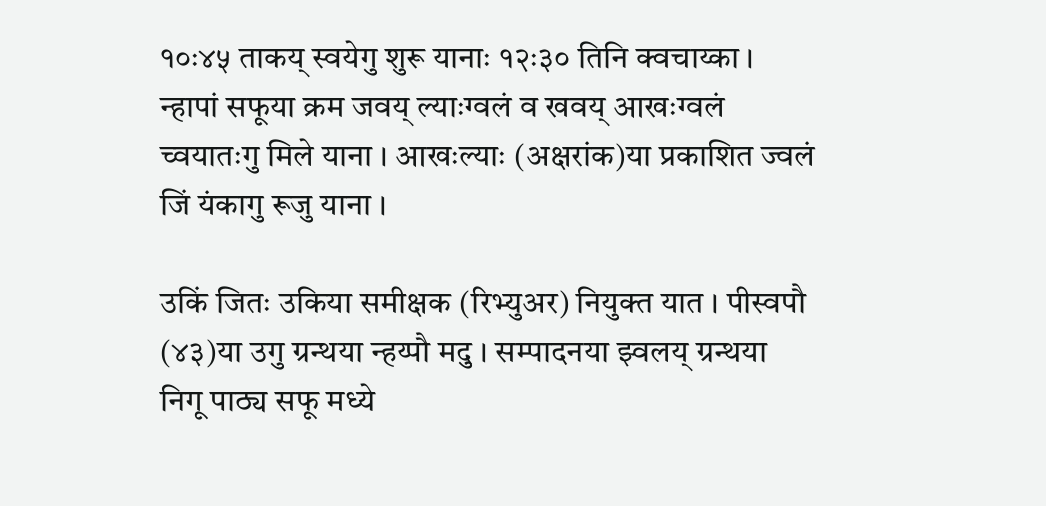१०ः४५ ताकय् स्वयेगु शुरू यानाः १२ः३० तिनि क्वचाय्का । न्हापां सफूया क्रम जवय् ल्याःग्वलं व खवय् आखःग्वलं च्वयातःगु मिले याना । आखःल्याः (अक्षरांक)या प्रकाशित ज्वलं जिं यंकागु रूजु याना ।

उकिं जितः उकिया समीक्षक (रिभ्युअर) नियुक्त यात । पीस्वपौ (४३)या उगु ग्रन्थया न्हय्पौ मदु । सम्पादनया झ्वलय् ग्रन्थया निगू पाठ्य सफू मध्ये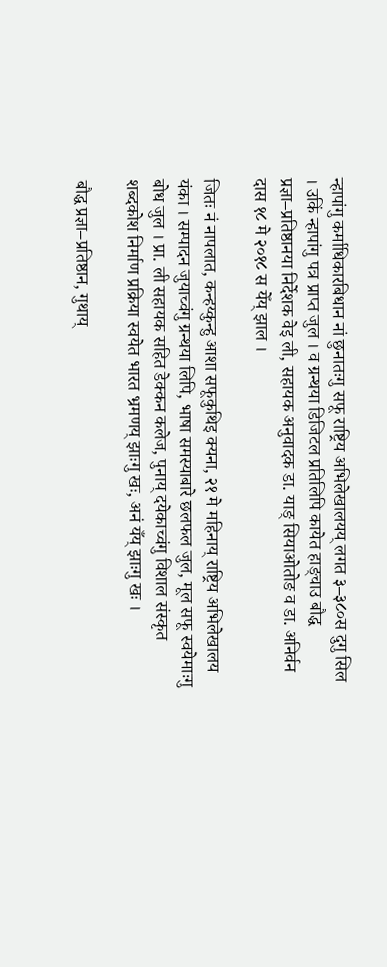न्हापांगु कर्माधिकारबिधान नां छुनातःगु सफू राष्ट्रिय अभिलेखालयय् लगत ३–३८०स दुगु सिल । उकिं न्हापांगु पत्र प्राप्त जुल । व ग्रन्थया डिजिटल प्रतिलिपि कायेत हाङ्चाउ बौद्ध प्रज्ञा–प्रतिष्ठानया निर्देशक वेइ ली, सहायक अनुवादक डा. याङ् सियाओतोङ व डा. अनिर्वन दास १८ मे २०१८ स येँय् झाल ।

जितः नं नापलात, कन्हय्कुन्हु आशा सफूकुथिइ क्यना, २१ मे महिनाय् राष्ट्रिय अभिलेखालय यंका । सम्पादन जुयाच्वंगु ग्रन्थया लिपि, भाषा समस्याबारे छलफल जुल, मूल सफू स्वयेमाःगु बोध जुल । प्रा. ली सहायक सहित डेक्कन कलेज, पुनाय् दयेकाच्वंगु विशाल संस्कृत शब्दकोश निर्माण प्रक्रिया स्वयेत भारत भ्रमणय् झाःगु खः, अनं यँय् झाःगु खः ।

बौद्ध प्रज्ञा–प्रतिष्ठान, गुथाय्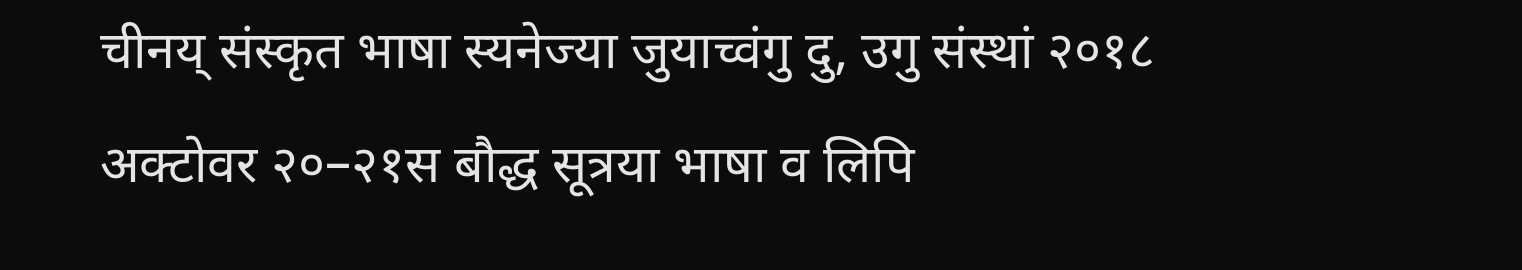चीनय् संस्कृत भाषा स्यनेज्या जुयाच्वंगु दु, उगु संस्थां २०१८ अक्टोवर २०–२१स बौद्ध सूत्रया भाषा व लिपि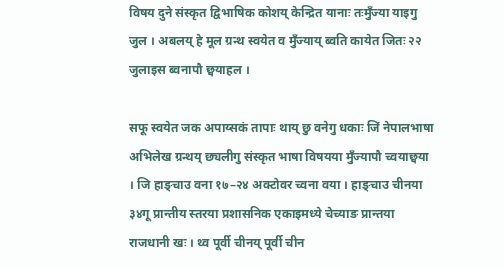विषय दुने संस्कृत द्विभाषिक कोशय् केन्द्रित यानाः तःमुँज्या याइगु जुल । अबलय् हे मूल ग्रन्थ स्वयेत व मुँज्याय् ब्वति कायेत जितः २२ जुलाइस ब्वनापौ छ्वयाहल ।

सफू स्वयेत जक अपाय्सकं तापाः थाय् छु वनेगु धकाः जिं नेपालभाषा अभिलेख ग्रन्थय् छ्यलीगु संस्कृत भाषा विषयया मुँज्यापौ च्वयाछ्वया । जि हाङ्चाउ वना १७–२४ अक्टोवर च्वना वया । हाङ्चाउ चीनया ३४गू प्रान्तीय स्तरया प्रशासनिक एकाइमध्ये चेच्याङ प्रान्तया राजधानी खः । थ्व पूर्वी चीनय् पूर्वी चीन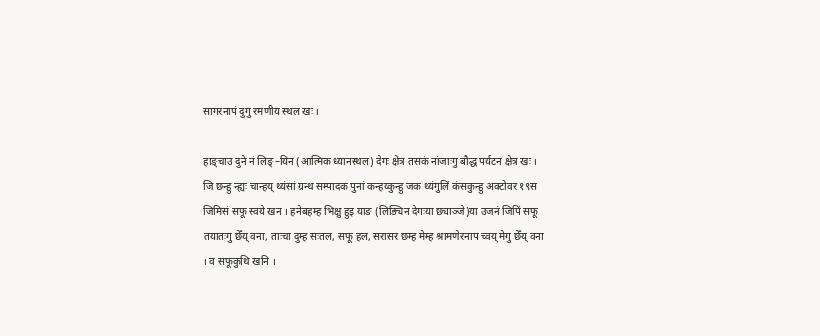सागरनापं दुगु रमणीय स्थल खः ।

हाङ्चाउ दुने नं लिङ्–यिन (आत्मिक ध्यानस्थल) देगः क्षेत्र तसकं नांजाःगु बौद्ध पर्यटन क्षेत्र खः । जि छन्हु न्ह्यः चान्हय् थ्यंसां ग्रन्थ सम्पादक पुनां कन्हय्कुन्हु जक थ्यंगुलिं कंसकुन्हु अक्टोवर १९स जिमिसं सफू स्वये खन । हनेबहम्ह भिक्षु हुइ याङ (लिङ्यिन देगःया छ्याञ्जे)या उजनं जिपिं सफू तयातःगु छेँय् वना, ताःचा दुम्ह सःतल, सफू हल, सरासर छम्ह मेम्ह श्रामणेरनाप च्वय् मेगु छेँय् वना । व सफूकुथि खनि ।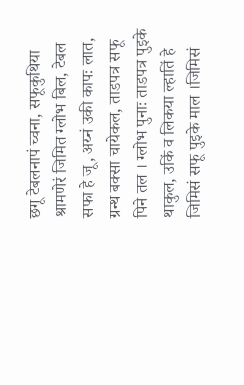छगू टेबलनापं च्वना, सफूकुथिया श्रामणेरं जिमित ग्लोभ बिल, टेबल सफा हे जू, अय्नं उकी कापः लात, ग्रन्थ बक्सा चायेकल, ताडपत्र सफू पिने तल । ग्लोभ पुनाः ताडपत्र पुइके थाकुल, उकिं व लिकया ल्हातिं हे जिमिसं सफू पुइके माल ।जिमिसं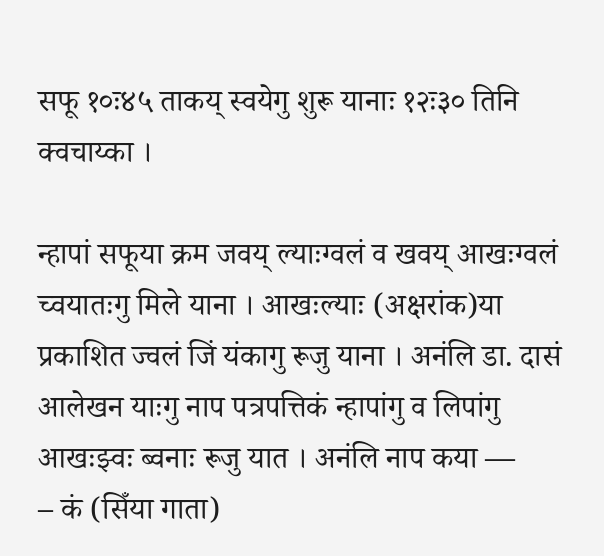सफू १०ः४५ ताकय् स्वयेगु शुरू यानाः १२ः३० तिनि क्वचाय्का ।

न्हापां सफूया क्रम जवय् ल्याःग्वलं व खवय् आखःग्वलं च्वयातःगु मिले याना । आखःल्याः (अक्षरांक)या प्रकाशित ज्वलं जिं यंकागु रूजु याना । अनंलि डा. दासं आलेखन याःगु नाप पत्रपत्तिकं न्हापांगु व लिपांगु आखःझ्वः ब्वनाः रूजु यात । अनंलि नाप कया —
– कं (सिँया गाता)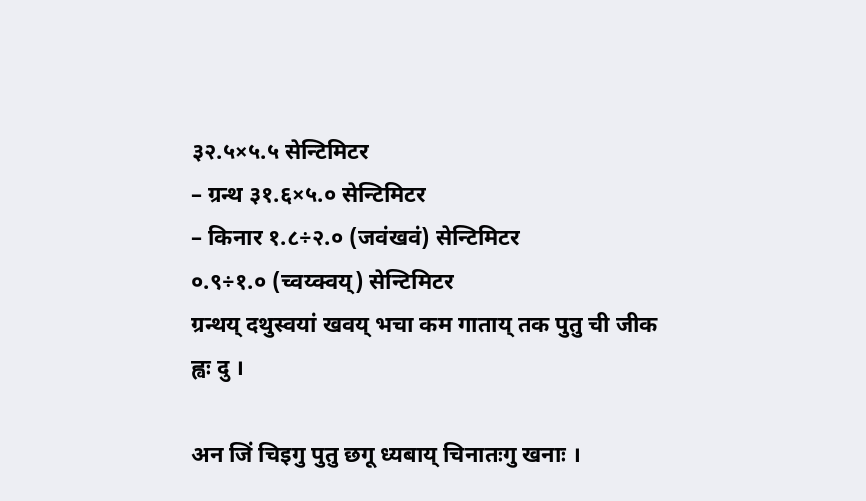३२.५×५.५ सेन्टिमिटर
– ग्रन्थ ३१.६×५.० सेन्टिमिटर
– किनार १.८÷२.० (जवंखवं) सेन्टिमिटर
०.९÷१.० (च्वय्क्वय्) सेन्टिमिटर
ग्रन्थय् दथुस्वयां खवय् भचा कम गाताय् तक पुतु ची जीक ह्वः दु ।

अन जिं चिइगु पुतु छगू ध्यबाय् चिनातःगु खनाः ।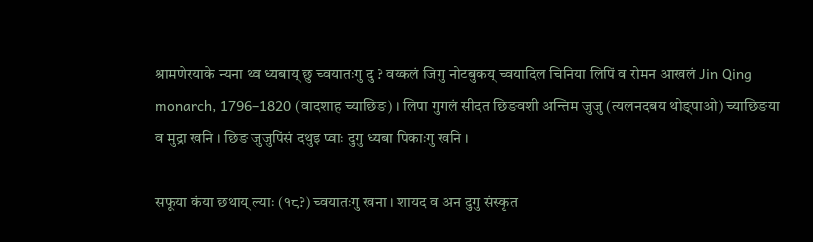श्रामणेरयाके न्यना थ्व ध्यबाय् छु च्वयातःगु दु ? वय्कलं जिगु नोटबुकय् च्वयादिल चिनिया लिपिं व रोमन आखलं Jin Qing monarch, 1796–1820 (वादशाह च्याछिङ) । लिपा गुगलं सीदत छिङवशी अन्तिम जुजु (त्यलनदबय थोङ्पाओ) च्याछिङया व मुद्रा खनि । छिङ जुजुपिंसं दथुइ प्वाः दुगु ध्यबा पिकाःगु खनि ।

सफूया कंया छथाय् ल्याः (१८?) च्वयातःगु खना । शायद व अन दुगु संस्कृत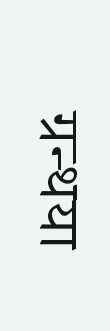ग्रन्थया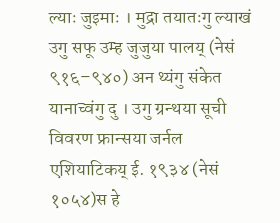ल्याः जुइमाः । मुद्रा तयातःगु ल्याखं उगु सफू उम्ह जुजुया पालय् (नेसं ९१६–९४०) अन थ्यंगु संकेत यानाच्वंगु दु । उगु ग्रन्थया सूची विवरण फ्रान्सया जर्नल एशियाटिकय् ई. १९३४ (नेसं १०५४)स हे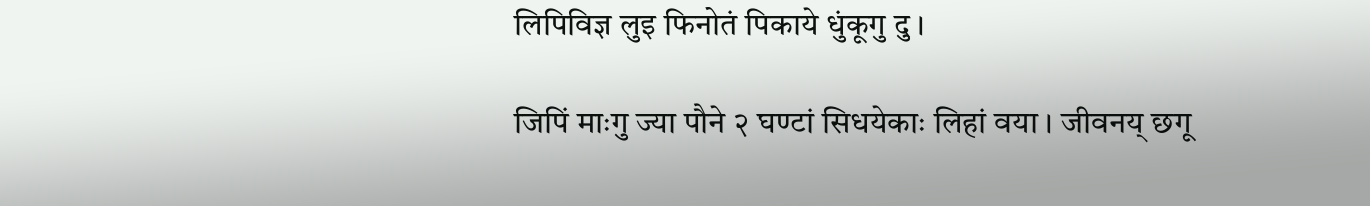लिपिविज्ञ लुइ फिनोतं पिकाये धुंकूगु दु ।

जिपिं माःगु ज्या पौने २ घण्टां सिधयेकाः लिहां वया । जीवनय् छगू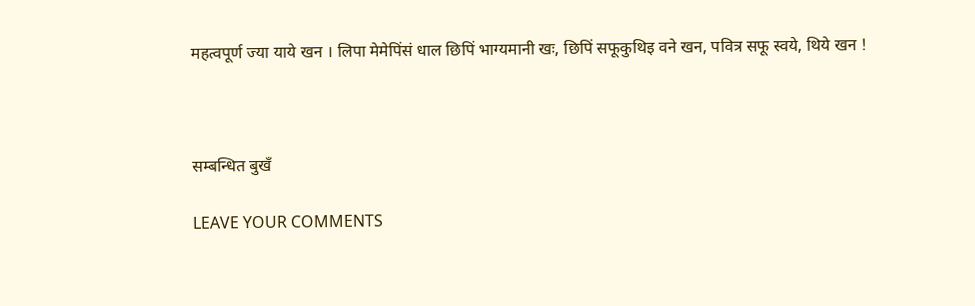महत्वपूर्ण ज्या याये खन । लिपा मेमेपिंसं धाल छिपिं भाग्यमानी खः, छिपिं सफूकुथिइ वने खन, पवित्र सफू स्वये, थिये खन !



सम्बन्धित बुखँ

LEAVE YOUR COMMENTS